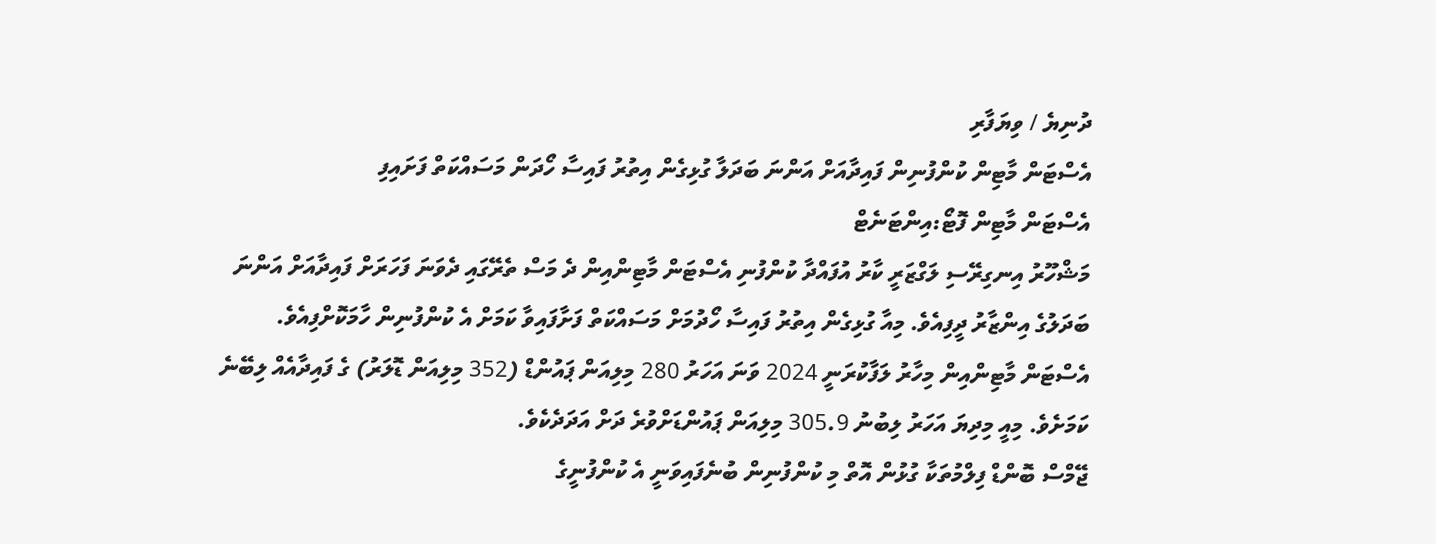ދުނިޔެ / ވިޔަފާރި
އެސްޓަން މާޓިން ކުންފުނިން ފައިދާއަށް އަންނަ ބަދަލާ ގުޅިގެން އިތުރު ފައިސާ ހޯދަން މަސައްކަތް ފަށައިފި
އެސްޓަން މާޓިން ފޮޓޯ:އިންޓަނެޓް
މަޝްހޫރު އިނގިރޭސި ލަގްޒަރީ ކާރު އުފައްދާ ކުންފުނި އެސްޓަން މާޓިންއިން ދެ މަސް ތެރޭގައި ދެވަނަ ފަހަރަށް ފައިދާއަށް އަންނަ ބަދަލުގެ އިންޒާރު ދީފިއެވެ. މިއާ ގުޅިގެން އިތުރު ފައިސާ ހޯދުމަށް މަސައްކަތް ފަށާފައިވާ ކަމަށް އެ ކުންފުނިން ހާމަކޮށްފިއެވެ.
އެސްޓަން މާޓިންއިން މިހާރު ލަފާކުރަނީ 2024 ވަނަ އަހަރު 280 މިލިއަން ޕައުންޑް (352 މިލިއަން ޑޮލަރު) ގެ ފައިދާއެއް ލިބޭނެ ކަމަށެވެ. މިއީ މިދިޔަ އަހަރު ލިބުނު 305.9 މިލިއަން ޕައުންޑަށްވުރެ ދަށް އަދަދެކެވެ.
ޖޭމްސް ބޮންޑް ފިލްމުތަކާ ގުޅުން އޮތް މި ކުންފުނިން ބުނެފައިވަނީ އެ ކުންފުނީގެ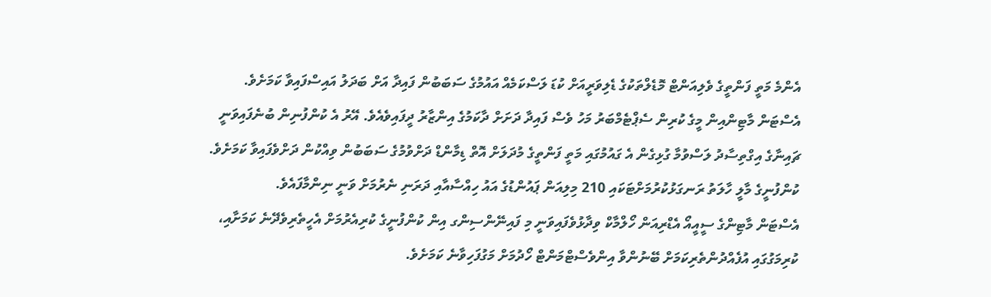އެންމެ މަތީ ފަންތީގެ ވެލިއަންޓް މޮޑެލްތަކުގެ ޑެލިވަރީއަށް ކުޑަ ލަސްކަމެއް އައުމުގެ ސަބަބުން ފައިދާ އަށް ބަދަލު އައިސްފައިވާ ކަމަށެވެ.
އެސްޓަން މާޓިންއިން މީގެ ކުރިން ސެޕްޓެމްބަރު މަހު ވެސް ފައިދާ ދަށަށް ދާކަމުގެ އިންޒާރު ދީފައިވެއެވެ. އޭރު އެ ކުންފުނިން ބުނެފައިވަނީ ޗައިނާގެ އިގްތިސާދު ލަސްވުމާ ގުޅިގެން އެ ގައުމުގައި މަތީ ފަންތީގެ މުދަލަށް އޮތް ޑިމާންޑް ދަށްވުމުގެ ސަބަބުން ވިއްކުން ދަށްވެފައިވާ ކަމަށެވެ.
ކުންފުނީގެ މާލީ ހާލަތު ރަނގަޅުކުރުމަށްޓަކައި 210 މިލިއަން ޕައުންޑުގެ އައު ހިއްސާއާއި ދަރަނި ނެރުމަށް ވަނީ ނިންމާފައެވެ.
އެސްޓަން މާޓިންގެ ސީއީއޯ އެޑްރިއަން ހޯލްމާކް ވިދާޅުވެފައިވަނީ މި ފައިނޭންސިންގ އިން ކުންފުނީގެ ކުރިއެރުމަށް އެހީތެރިވެދޭނެ ކަމަށާއި، ކުރިމަގުގައި އުފެއްދުންތެރިކަމަށް ބޭނުންވާ އިންވެސްޓްމަންޓް ހޯދުމަށް މަގުފަހިވާނެ ކަމަށެވެ.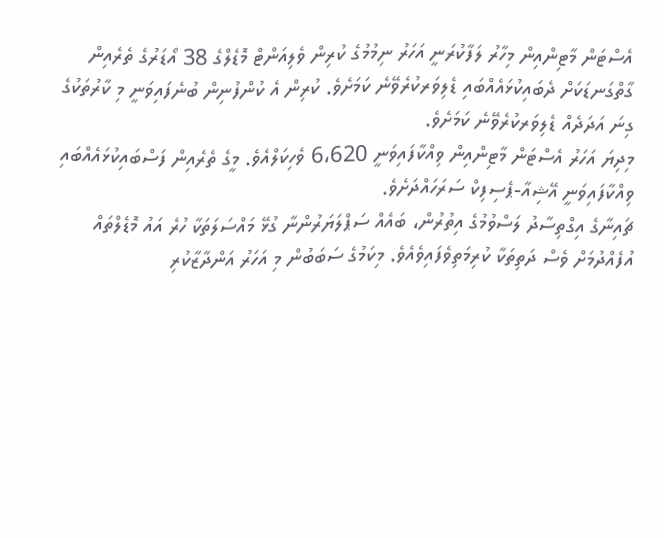އެސްޓަން މާޓިންއިން މިހާރު ލަފާކުރަނީ އަހަރު ނިމުމުގެ ކުރިން ވެލިއަންޓް މޮޑެލްގެ 38 އޯޑަރުގެ ތެރެއިން ގާތްގަނޑަކަށް ދެބައިކުޅައެއްބައި ޑެލިވަރކުރެވޭނެ ކަމަށެވެ. ކުރިން އެ ކުންފުނިން ބުނެފައިވަނީ މި ކާރުތަކުގެ ގިނަ އަދަދެއް ޑެލިވަރކުރެވޭނެ ކަމަށެވެ.
މިދިޔަ އަހަރު އެސްޓަން މާޓިންއިން ވިއްކާފައިވަނީ 6،620 ވެހިކަލްއެވެ. މީގެ ތެރެއިން ފަސްބައިކުޅައެއްބައި ވިއްކާފައިވަނީ އޭޝިއާ-ޕެސިފިކް ސަރަހައްދަށެވެ.
ޗައިނާގެ އިގްތިސާދު ލަސްވުމުގެ އިތުރުން، ބައެއް ސަޕްލަޔަރުންނާ ގުޅޭ މައްސަލަތަކާ ހުރެ އައު މޮޑެލްތައް އުފެއްދުމަށް ވެސް ދަތިތަކާ ކުރިމަތިވެފައިވެއެވެ. މިކަމުގެ ސަބަބުން މި އަހަރު އަންދާޒާކުރި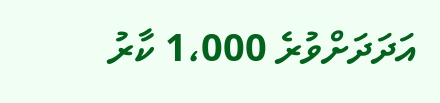އަދަދަށްވުރެ 1،000 ކާރު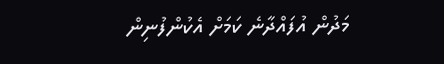މަދުން އުފައްދާނެ ކަމަށް އެކުންފުނިން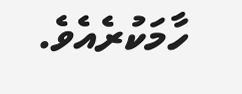ހާމަކުރެއެވެ.